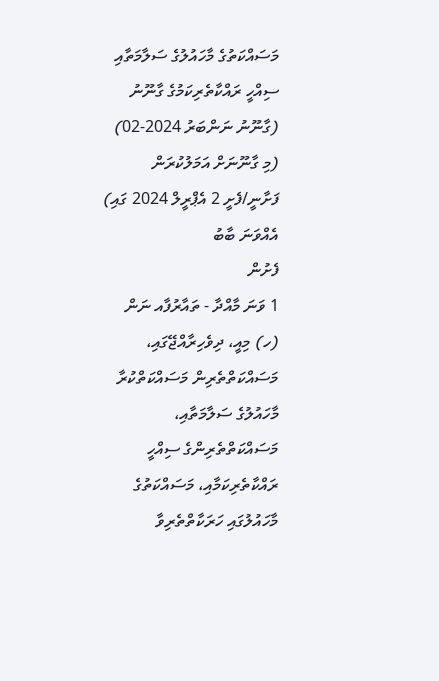މަސައްކަތުގެ މާހައުލުގެ ސަލާމަތާއި ސިއްހީ ރައްކާތެރިކަމުގެ ގާނޫނު
(ގާނޫނު ނަންބަރު 2024-02)
(މި ގާނޫނަށް އަމަލުކުރަން ފަށާނީ/ފެށީ 2 އެޕްރީލް 2024 ގައި)
އެއްވަނަ ބާބު
ފެށުން
1 ވަނަ މާއްދާ - ތައާރުފާއ ނަން
(ހ) މިއީ، ދިވެހިރާއްޖޭގައި، މަސައްކަތްތެރިން މަސައްކަތްކުރާ މާހައުލުގެ ސަލާމަތާއި، މަސައްކަތްތެރިންގެ ސިއްހީ ރައްކާތެރިކަމާއި، މަސައްކަތުގެ މާހައުލުގައި ހަރަކާތްތެރިވާ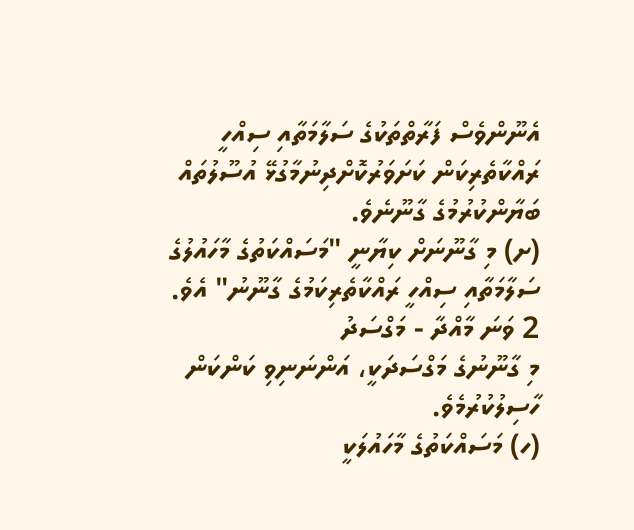އެނޫންވެސް ފަރާތްތަކުގެ ސަލާމަތާއި ސިއްހީ ރައްކާތެރިކަން ކަށަވަރުކޮށްދިނުމާގުޅޭ އުސޫލުތައް ބަޔާންކުރުމުގެ ގާނޫނެވެ.
(ށ) މި ގާނޫނަށް ކިޔާނީ "މަސައްކަތުގެ މާހައުލުގެ ސަލާމަތާއި ސިއްހީ ރައްކާތެރިކަމުގެ ގާނޫނު" އެވެ.
2 ވަނަ މާއްދާ - މަގްސަދު
މި ގާނޫނުގެ މަގްސަދަކީ، އަންނަނިވި ކަންކަން ހާސިލުކުރުމެވެ.
(ހ) މަސައްކަތުގެ މާހައުލަކީ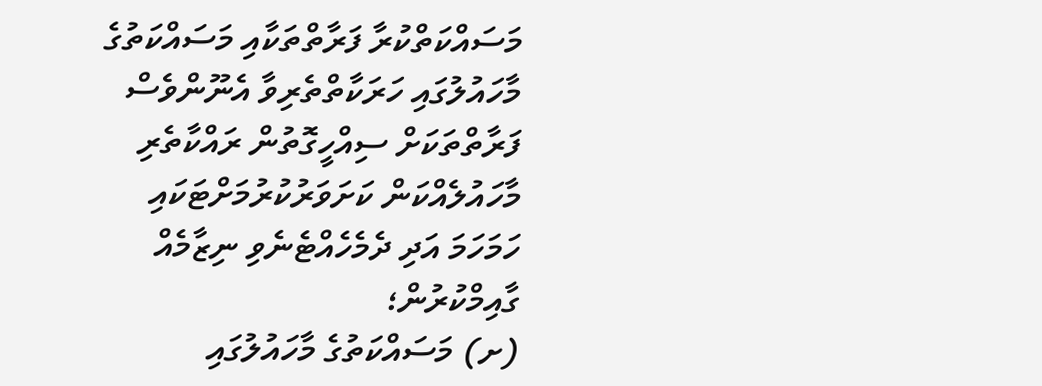މަސައްކަތްކުރާ ފަރާތްތަކާއި މަސައްކަތުގެ މާހައުލުގައި ހަރަކާތްތެރިވާ އެނޫންވެސް ފަރާތްތަކަށް ސިއްހީގޮތުން ރައްކާތެރި މާހައުލެއްކަން ކަށަވަރުކުރުމަށްޓަކައި ހަމަހަމަ އަދި ދެމެހެއްޓެނެވި ނިޒާމެއް ގާއިމްކުރުން؛
(ށ) މަސައްކަތުގެ މާހައުލުގައި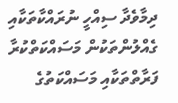ދިމާވެދާ ސިއްހީ ނުރައްކާތަކާއި ގެއްލުންތަކުން މަސައްކަތްކުރާ ފަރާތްތަކާއި މަސައްކަތުގެ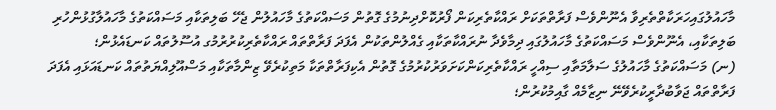މާހައުލުގައިހަރަކާތްތެރިވާ އެނޫންވެސް ފަރާތްތަކަށް ރައްކާތެރިކަން ފޯރުކޮށްދިނުމުގެ ގޮތުން މަސައްކަތުގެ މާހައުލުން ޖެހޭ ބަލިތަކާއި މަސައްކަތުގެ މާހައުލާގުޅުންހުރި ބަލިތަކާއި، އެނޫންވެސް މަސައްކަތުގެ މާހައުލުގައި ދިމާވެދާ ނުރައްކާތަކާއި ގެއްލުންތަކުން އެފަދަ ފަރާތްތައް ރައްކާތެރިކުރުރުމުގ އުސޫލުތައް ކަނޑައެޅުން؛
(ނ) މަސައްކަތުގެ މާހައުލުގެ ސަލާމަތާއި ސިއްހީ ރައްކާތެރިކަންކަށަވަރުކުރުމުގެ ގޮތުން އެކިފަރާތްތަކާ މަތިކުރެވޭ ޒިންމާތަކާއި މަސްއޫލިއްޔަތުތައް ކަނޑައަޅައި އެފަދަ ފަރާތްތައް ޖަވާބުދާރީކުރެވޭނޭ ނިޒާމެއް ގާއިމުކުރުން؛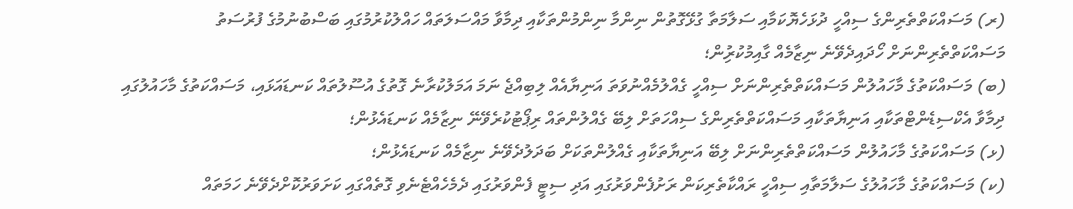(ރ) މަސައްކަތްތެރިންގެ ސިއްހީ ދުޅަހެޔޮކަމާއި ސަލާމަތާ ގުޅޭގޮތުން ނިންމާ ނިންމުންތަކާއި ދިމާވާ މައްސަލަތައް ހައްލުކުރުމުގައި ބަސްބުނުމުގެ ފުރުސަތު މަސައްކަތްތެރިންނަށް ހޯދައިދެވޭނެ ނިޒާމެއް ގާއިމުކުރިުން؛
(ބ) މަސައްކަތުގެ މާހައުލުން މަސައްކަތްތެރިންނަށް ސިއްހީ ގެއްލުމެއްނުވަތަ އަނިޔާއެއް ލިބިއްޖެ ނަމަ އަމަލުކުރާނެ ގޮތުގެ އުސޫލުތައް ކަނޑައަޅައި، މަސައްކަތުގެ މާހައުލުގައި ދިމާވާ އެކްސިޑެންޓްތަކާއި އަނިޔާތަކާއި މަސައްކަތްތެރިންގެ ސިއްހަތަށް ލިބޭ ގެއްލުންތައް ރިޕޯޓުކުރެވޭނޭ ނިޒާމެއް ކަނޑައެޅުން؛
(ޅ) މަސައްކަތުގެ މާހައުލުން މަސައްކަތްތެރިންނަށް ލިބޭ އަނިޔާތަކާއި ގެއްލުންތަކަށް ބަދަލުދެވޭނެ ނިޒާމެއް ކަނޑައެޅުން؛
(ކ) މަސައްކަތުގެ މާހައުލުގެ ސަލާމަތާއި ސިއްހީ ރައްކާތެރިކަން ރަށުފެންވަރުގައި އަދި ސިޓީ ފެންވަރުގައި ދެމެހެއްޓެނެވި ގޮތެއްގައި ކަށަވަރުކޮށްދެވޭނެ ހަމަތައް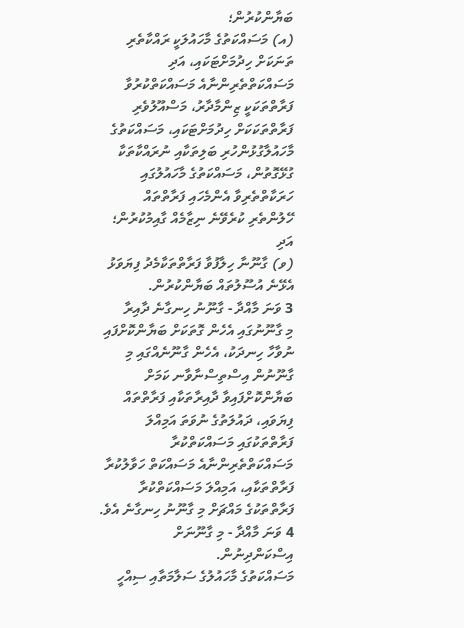ބަޔާންކުރުން؛
(އ) މަސައްކަތުގެ މާހައުލަކީ ރައްކާތެރި ތަނަކަށް ހިދުމަށްޓަކައި، އަދި މަސައްކަތްތެރިންނާއެ މަސައްކަތްކުރުވާ ފަރާތްތަކަކީ ޒިންމާދާރު، މަސްއޫލުވެރި ފަރާތްތަކަކަށް ހިދުމަށްޓަކައި، މަސައްކަތުގެ މާހައުލާގުޅުންހުރި ބަލިތަކާއި ނުރައްކާތަކާ ގުޅޭގޮތުން، މަސައްކަތުގެ މާހައުލުގައި ހަރަކާތްތެރިވާ އެންމެހައި ފަރާތްތައް ހޭލުންތެރި ކުރެވޭނެ ނިޒާމެއް ގާއިމުކުރުން؛ އަދި
(ވ) ގާނޫނާ ހިލާފުވާ ފަރާތްތަކާމެދު ފިޔަވަޅު އެޅޭނެ އުސޫލުތައް ބަޔާންކުރުން.
3 ވަނަ މާއްދާ - ގާނޫނު ހިނގާނެ ދާއިރާ
މި ގާނޫނުގައި އެހެން ގޮތަކަށް ބަޔާންކޮށްފައި ނުވާހާ ހިނދަކު، އެހެން ގާނޫނެއްގައި މި ގާނޫނުން އިސްތިސްނާވާނ ކަމަށް ބަޔާންކޮށްފައިވާ ދާއިރާތަކާއި ފަރާތްތައް ފިޔަވައި، ދައުލަތުގެ ނުވަތަ އަމިއްލަ ފަރާތްތަކުގައި މަސައްކަތްކުރާ މަސައްކަތްތެރިންނާއެ މަސައްކަތް ހަވާލުކުރާ ފަރާތްތަކާއި، އަމިއްލަ މަސައްކަތްކުރާ ފަރާތްތަކުގެ މައްޗަށް މި ގާނޫނު ހިނގާނެ އެވެ.
4 ވަނަ މާއްދާ - މި ގާނޫނަށް އިސްކަންދިނުން.
މަސައްކަތުގެ މާހައުލުގެ ސަލާމަތާއި ސިއްހީ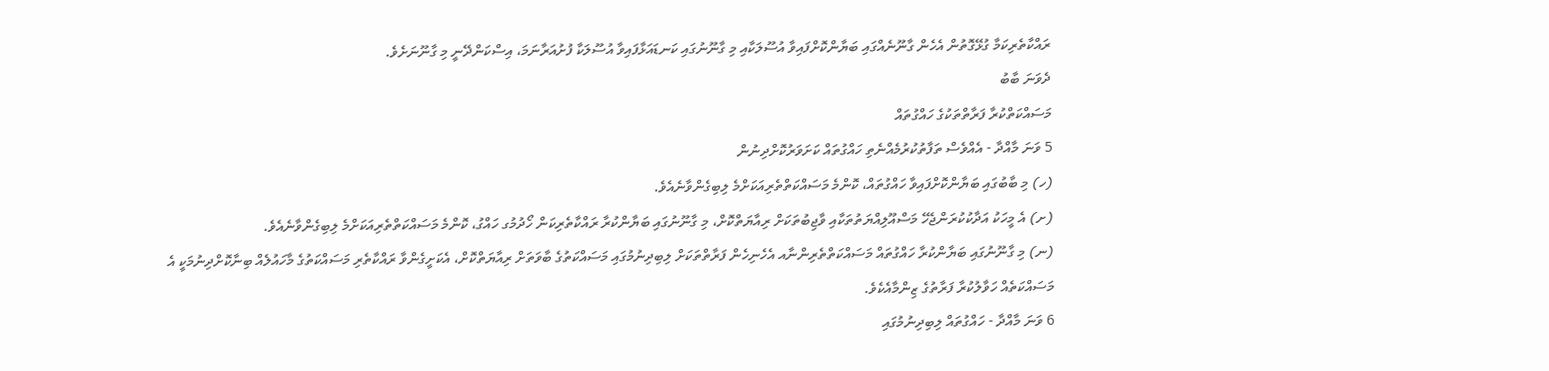ރައްކާތެރިކަމާ ގުޅޭގޮތުން އެހެން ގާނޫނެއްގައި ބަޔާންކޮށްފައިވާ އުސޫލަކާއި މި ގާނޫނުގައި ކަނޑައަޅާފައިވާ އުސޫލަކާ ފުށުއަރާނަމަ، އިސްކަންދޭނީ މި ގާނޫނަށެވެ.
ދެވަނަ ބާބު
މަސައްކަތްކުރާ ފަރާތްތަކުގެ ހައްގުތައް
5 ވަނަ މާއްދާ - އެއްވެސް ތަފާތުކުރުމެއްނެތި ހައްގުތައް ކަށަވަރުކޮށްދިނުން
(ހ) މި ބާބުގައި ބަޔާންކޮށްފައިވާ ހައްގުތައް، ކޮންމެ މަސައްކަތްތެރިއަކަށްމެ ލިބިގެންވާނެއެވެ.
(ށ) އެ މީހަކު އަދާކުކުރަންޖެހޭ މަސްއޫލިއްޔަތުތަކާއި ވާޖިބުތަކަށް ރިއާޔަތްކޮށް، މި ގާނޫނުގައި ބަޔާންކުރާ ރައްކާތެރިކަން ހޯދުމުގ ހައްގު، ކޮންމެ މަސައްކަތްތެރިއަކަށްމެ ލިބިގެންވާނެއެވެ.
(ނ) މި ގާނޫނުގައި ބަޔާންކުރާ ހައްގުތައް މަސައްކަތްތެރިންނާއ އެހެނިހެން ފަރާތްތަކަށް ލިބިދިނުމުގައި މަސައްކަތުގެ ބާވަތަށް ރިއާޔަތްކޮށް، އެކަށީގެންވާ ރައްކާތެރި މަސައްކަތުގެ މާހައުލެއް ބިނާކޮށްދިނުމަކީ އެ މަސައްކަތެއް ހަވާލުކުރާ ފަރާތުގެ ޒިންމާއެކެވެ.
6 ވަނަ މާއްދާ - ހައްގުތައް ލިބިދިނުމުގައި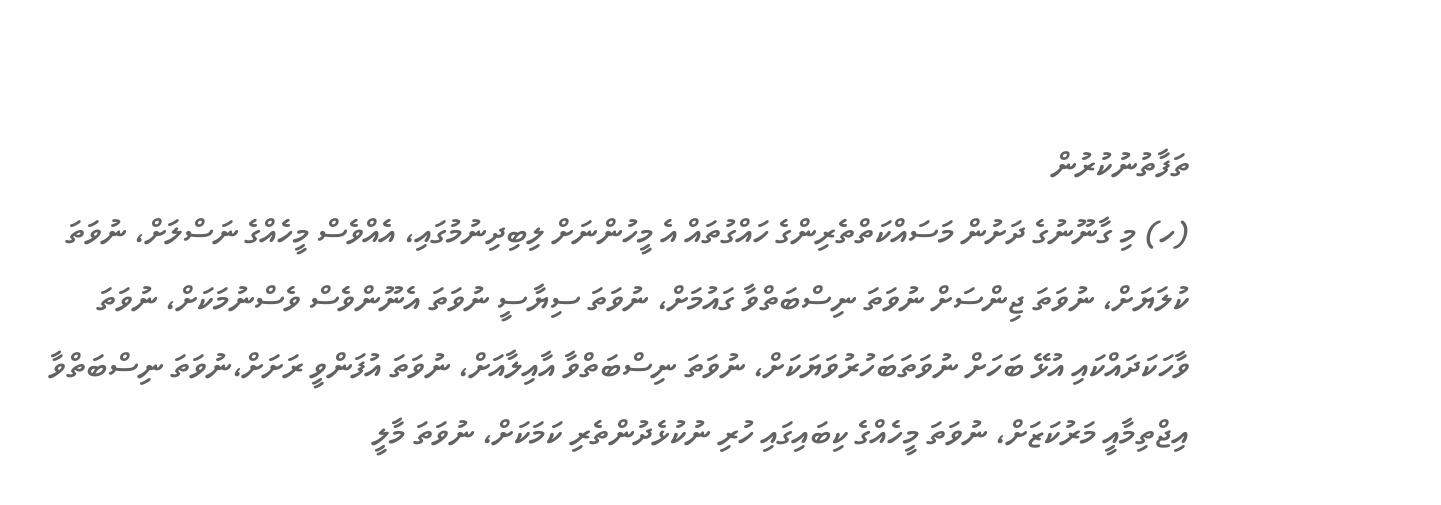ތަފާތުނުކުރުން
(ހ) މި ގާނޫނުގެ ދަށުން މަސައްކަތްތެރިންގެ ހައްގުތައް އެ މީހުންނަށް ލިބިދިނުމުގައި، އެއްވެސް މީހެއްގެ ނަސްލަށް، ނުވަތަ ކުލަޔަށް، ނުވަތަ ޖިންސަށް ނުވަތަ ނިސްބަތްވާ ގައުމަށް، ނުވަތަ ސިޔާސީ ނުވަތަ އެނޫންވެސް ވެސްނުމަކަށް، ނުވަތަ ވާހަކަދައްކައި އުޅޭ ބަހަށް ނުވަތަބަހުރުވަޔަކަށް، ނުވަތަ ނިސްބަތްވާ އާއިލާއަށް، ނުވަތަ އުފަންވީ ރަށަށް،ނުވަތަ ނިސްބަތްވާ އިޖްތިމާއީ މަރުކަޒަށް، ނުވަތަ މީހެއްގެ ކިބައިގައި ހުރި ނުކުޅެދުންތެރި ކަމަކަށް، ނުވަތަ މާލީ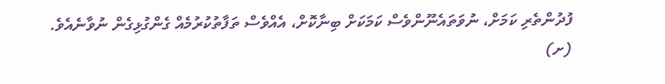ފުދުންތެރި ކަމަށް، ނުވަތައެނޫންވެސް ކަމަކަށް ބިނާކޮށް، އެއްވެސް ތަފާތުކުރުމެއް ގެންގުޅިގެން ނުވާނެއެވެ.
(ށ)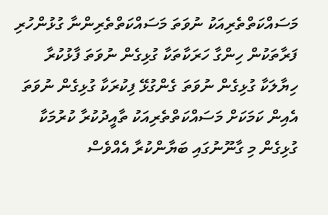މަސައްކަތްތެރިއަކު ނުވަތަ މަސައްކަތްތެރިންނާ ގުޅުންހުރި ފަރާތަކުން ހިންގާ ހަރަކާތަކާ ގުޅިގެން ނުވަތަ ފާޅުކުރާ ހިޔާލަކާ ގުޅިގެން ނުވަތަ ގެންގުޅޭ ފިކުރަކާ ގުޅިގެން ނުވަތަ އެއިން ކަމަކަށް މަސައްކަތްތެރިއަކު ތާއީދުކުރާ ކުރުމަކާ ގުޅިގެން މި ގާނޫނުގައި ބަޔާންކުރާ އެއްވެސް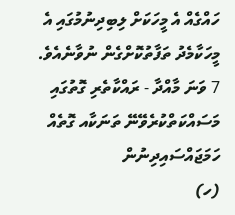ހައްގެއް އެ މީހަކަށް ލިބިދިނުމުގައި އެ މީހަކާމެދު ތަފާތުކޮށްގެން ނުވާނެއެވެ.
7 ވަނަ މާއްދާ - ރައްކާތެރި ގޮތުގައި މަސައްކަތްކުރެވޭނޭ ތަނަކާއ ގޮތެއް ހަމަޖައްސައިދިނުން
(ހ)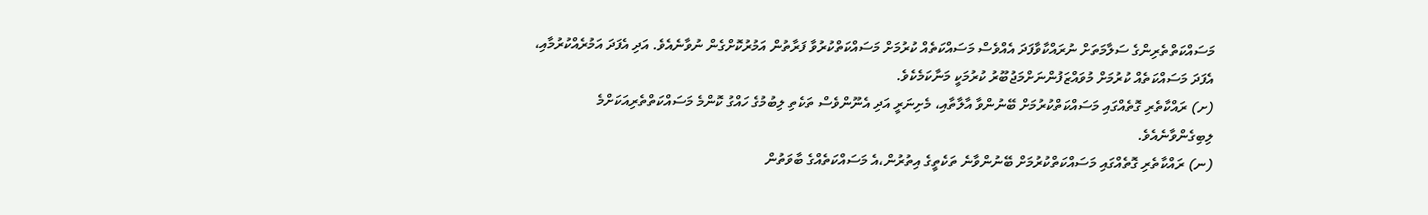މަސައްކަތްތެރިންގެ ސަލާމަތަށް ނުރައްކާވާފަދަ އެއްވެސް މަސައްކަތެއް ކުރުމަށް މަސައްކަތްކުރުވާ ފަރާތުން އަމުރުކޮށްގެން ނުވާނެއެވެ. އަދި އެފަދަ އަމުރެއްކުރުމާއި، އެފަދަ މަސައްކަތެއް ކުރުމަށް މުވައްޒަފުންނަށްމަޖުބޫރު ކުރުމަކީ މަނާކަމެކެވެ.
(ށ) ރައްކާތެރި ގޮތެއްގައި މަސައްކަތްކުރުމަށް ބޭނުންވާ އާލާތާއި، މެށިނަރީ އަދި އެނޫންވެސް ތަކެތި ލިބުމުގެ ހައްގު ކޮންމެ މަސައްކަތްތެރިއަކަށްމެ ލިބިގެންވާނެއެވެ.
(ނ) ރައްކާތެރި ގޮތެއްގައި މަސައްކަތްކުރުމަށް ބޭނުންވާނެ ތަކެތީގެ އިތުރުން،އެ މަސައްކަތެއްގެ ބާވަތުން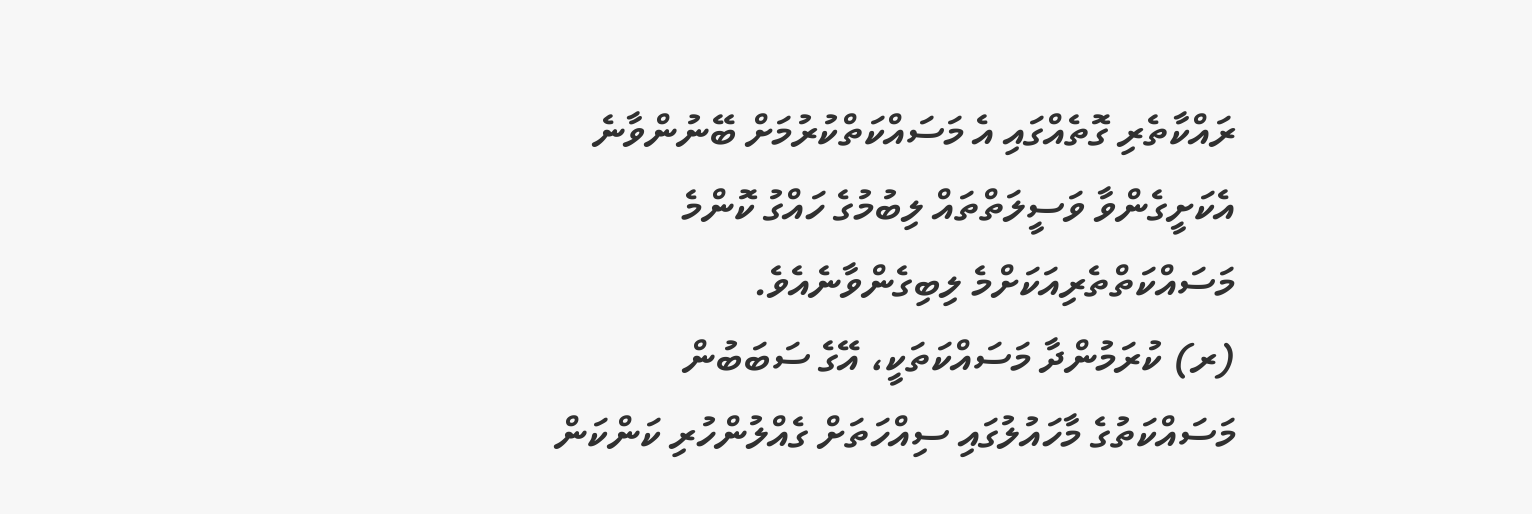ރައްކާތެރި ގޮތެއްގައި އެ މަސައްކަތްކުރުމަށް ބޭނުންވާނެ އެކަށީގެންވާ ވަސީލަތްތައް ލިބުމުގެ ހައްގު ކޮންމެ މަސައްކަތްތެރިއަކަށްމެ ލިބިގެންވާނެއެވެ.
(ރ) ކުރަމުންދާ މަސައްކަތަކީ، އޭގެ ސަބަބުން މަސައްކަތުގެ މާހައުލުގައި ސިއްހަތަށް ގެއްލުންހުރި ކަންކަން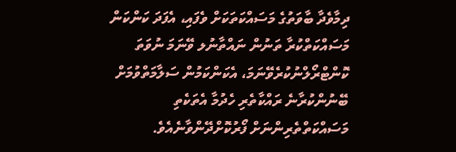ދިމާވެދާ ބާވަތުގެ މަސައްކަތަކަށް ވެފައި، އެފަދަ ކަންކަން މަސައްކަތްކުރާ ތަނުން ނައްތާނުލ ވޭނަމަ ނުވަތަ ކޮންޓްރޯލްނުކުރެވޭނަމަ، އެކަންކަމުން ސަލާމަތްވުމަށް ބޭނުންކުރާނެ ރައްކާތެރި ހެދުމާ އެތަކެތި މަސައްކަތްތެރިންނަށް ފޯރުކޮށްދޭންވާނެއެވެ.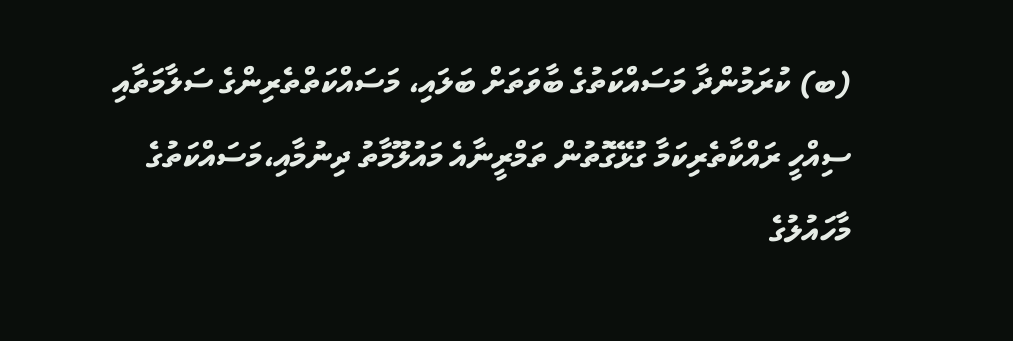(ބ) ކުރަމުންދާ މަސައްކަތުގެ ބާވަތަށް ބަލައި، މަސައްކަތްތެރިންގެ ސަލާމަތާއި ސިއްހީ ރައްކާތެރިކަމާ ގުޅޭގޮތުން ތަމްރީނާއެ މައުލޫމާތު ދިނުމާއި،މަސައްކަތުގެ މާހައުލުގެ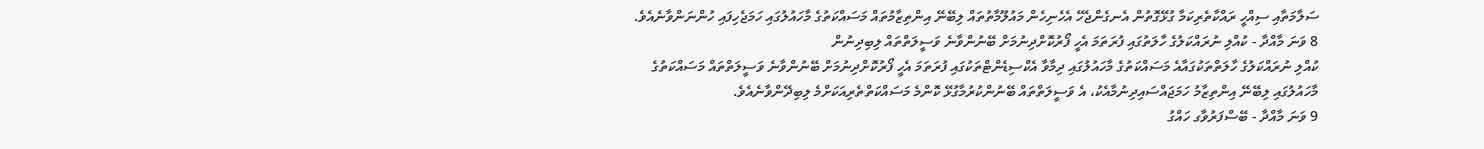ސަލާމަތާއި ސިއްހީ ރައްކާތެރިކަމާ ގުޅޭގޮތުން އެނގެންޖެހޭ އެހެނިހެން މައުލޫމާތުތައް ލިބޭނޭ އިންތިޒާމުތައް މަސައްކަތުގެ މާހައުލުގައި ހަމަޖެހިފައި ހުންނަންވާނެއެވެ.
8 ވަނަ މާއްދާ - ކުއްލި ނުރައްކަލުގެ ހާލަތުގައި ފުރަތަމަ އެހީ ފޯރުކޮށްދިނުމަށް ބޭނުންވާނެ ވަސީލަތްތައް ލިބިދިނުން
ކުއްލި ނުރައްކަލުގެ ހާލަތްތަކުގައާއެ މަސައްކަތުގެ މާހައުލުގައި ދިމާވާ އެކްސިޑެންޓްތަކުގައި ފުރަތަމަ އެހީ ފޯރުކޮށްދިނުމަށް ބޭނުންވާނެ ވަސީލަތްތައް މަސައްކަތުގެ މާހައުލުގައި ލިބޭނޭ އިންތިޒާމު ހަމަޖައްސައިދިނުމާއެކު، އެ ވަސީލަތްތައް ބޭނުންކުރުމާގުޅޭ ކޮންމެ މަސައްކަތްތެރިއަކަށްމެ ލިބިދޭންވާނެއެވެ.
9 ވަނަ މާއްދާ - ބޭސްފަރުވާގ ހައްގު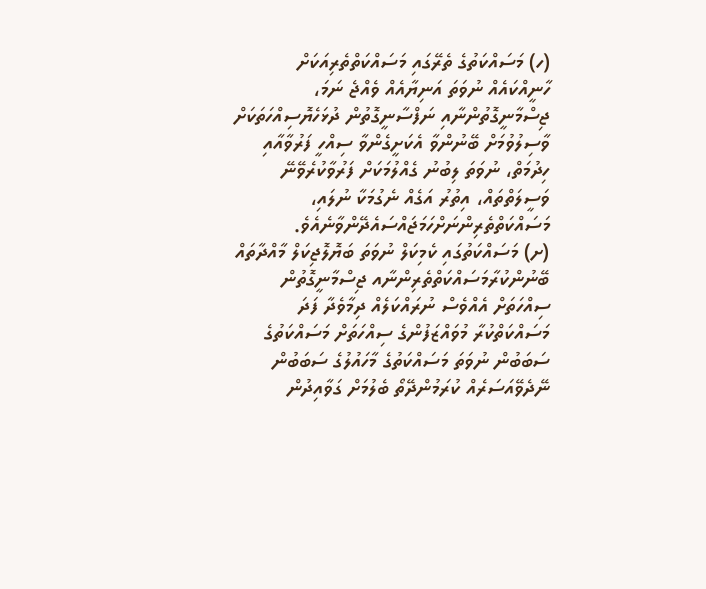(ހ) މަސައްކަތުގެ ތެރޭގައި މަސައްކަތްތެރިއަކަށް ހާނީއްކައެއް ނުވަތަ އަނިޔާއެއް ވެއްޖެ ނަމަ، ޖިސްމާނީގޮތުންނާއި ނަފްސާނީގޮތުން ދުޅަހެޔޮސިއްހަތަކަށް ވާސިލުވުމަށް ބޭނުންވާ އެކަށީގެންވާ ސިއްހީ ފަރުވާއާއި ހިދުމަތް، ނުވަތަ ލިބުނު ގެއްލުމަކަށް ފަރުވާކުރެވޭނޭ ވަސީލަތްތައް، އިތުރު އަގެއް ނެގުމަކާ ނުލައި، މަސައްކަތްތެރިންނަށްހަމަޖައްސައެދޭންވާނެއެވެ.
(ށ) މަސައްކަތުގައި ކެމިކަލް ނުވަތަ ބަޔޮލޮޖިކަލް މާއްދާތައް ބޭނުންކުރާމަސައްކަތްތެރިންނާއ ޖިސްމާނީގޮތުން ސިއްހަތަށް އެއްވެސް ނުރައްކަލެއް ދިމާވެދާ ފަދަ މަސައްކަތްކުރާ މުވައްޒަފުންގެ ސިއްހަތަށް މަސައްކަތުގެ ސަބަބުން ނުވަތަ މަސައްކަތުގެ މާހައުލުގެ ސަބަބުން ނޭދެވޭއަސަރެއް ކުރަމުންދޭތޯ ބެލުމަށް ގަވާއިދުން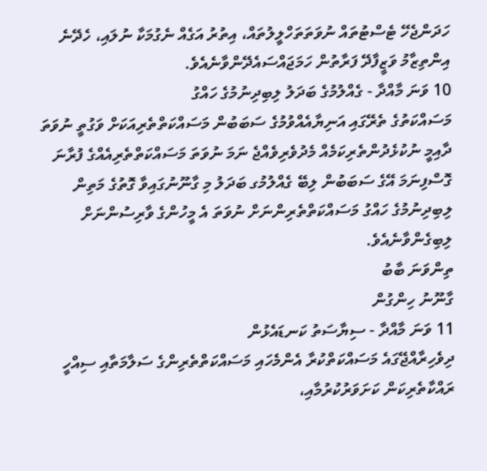ހަދަންޖެހޭ ޓެސްޓުތައް ނުވަތަތަހްލީލުތައް، އިތުރު އަގެއް ނެގުމަކާ ނުލައި، ހެދޭނެ އިންތިޒާމު ވަޒީފާދޭ ފަރާތުން ހަމަޖައްސައެދޭންވާނެއެވެ.
10 ވަނަ މާއްދާ - ގެއްލުމުގެ ބަދަލު ލިބިދިނުމުގެ ހައްގު
މަސައްކަތުގެ ތެރޭގައި އަނިޔާއެއްވުމުގެ ސަބަބުން މަސައްކަތްތެރިއަކަށް ވަގުތީ ނުވަތަ ދާއިމީ ނުކުޅެދުންތެރިކަމެއް މެދުވެރިވެއްޖެ ނަމަ ނުވަތަ މަސައްކަތްތެރިއެއްގެ ފުރާނަ ގޮސްފިނަމަ އޭގެ ސަބަބުން ލިބޭ ގެއްލުމުގ ބަދަލު މި ގާނޫނުގައިވާ ގޮތުގެ މަތިން ލިބިދިނުމުގެ ހައްގު މަސައްކަތްތެރިންނަށް ނުވަތަ އެ މީހުންގެ ވާރިސުންނަށް ލިބިގެންވާނެއެވެ.
ތިންވަނަ ބާބު
ގާނޫނު ހިންގުން
11 ވަނަ މާއްދާ - ސިޔާސަތު ކަނޑައެޅުން
ދިވެހިރާއްޖޭގައެ މަސައްކަތްކުރާ އެންމެހައި މަސައްކަތްތެރިންގެ ސަލާމަތާއި ސިއްހީ ރައްކާތެރިކަން ކަށަވަރުކުރުމާއި،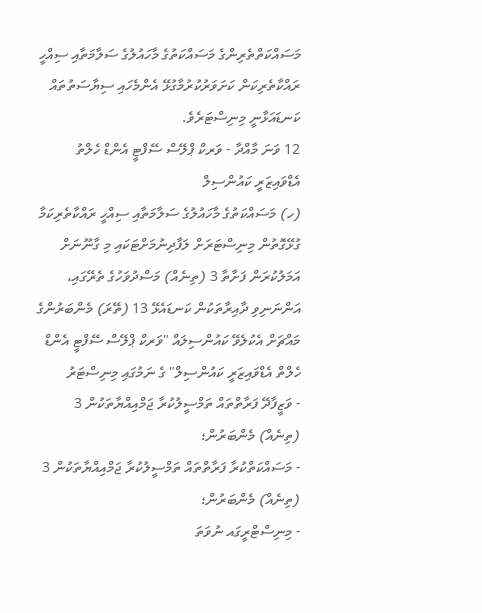މަސައްކަތްތެރިންގެ މަސައްކަތުގެ މާހައުލުގެ ސަލާމަތާއި ސިއްހީ ރައްކާތެރިކަން ކަށަވަރުކުރުމާގުޅޭ އެންމެހައި ސިޔާސަތުތައް ކަނޑައަޅާނީ މިނިސްޓަރެވެ.
12 ވަނަ މާއްދާ - ވަރކް ޕްލޭސް ސޭފްޓީ އެންޑް ހެލްތު އެޑްވައިޒަރީ ކައުންސިލް
(ހ) މަސައްކަތުގެ މާހައުލުގެ ސަލާމަތާއި ސިއްހީ ރައްކާތެރިކަމާ ގުޅޭގޮތުން މިނިސްޓަރަށް ލަފާދިނުމަށްޓަކައި މި ގާނޫނަށް އަމަލުކުރަން ފަށާތާ 3 (ތިނެއް) މަސްދުވަހުގެ ތެރޭގައި، އަންނަނިވި ދާއިރާތަކުން ކަނޑައެޅޭ 13 (ތޭރަ) މެންބަރުންގެ މައްޗަށް އެކުލެވޭ ކައުންސިލައް "ވަރކް ޕްލޭސް ސޭފްޓީ އެންޑް ހެލްތް އެޑްވައިޒަރީ ކައުންސިލް" ގެ ނަމުގައި މިނިސްޓަރު
- ވަޒީފާދޭ ފަރާތްތައް ތަމްސީލުކުރާ ޖަމްއިއްޔާތަކުން 3 (ތިނެއް) މެންބަރުން؛
- މަސައްކަތްކުރާ ފަރާތްތައް ތަމްސީލުކުރާ ޖަމްއިއްޔާތަކުން 3 (ތިނެއް) މެންބަރުން؛
- މިނިސްޓްރީގައ ނުވަތަ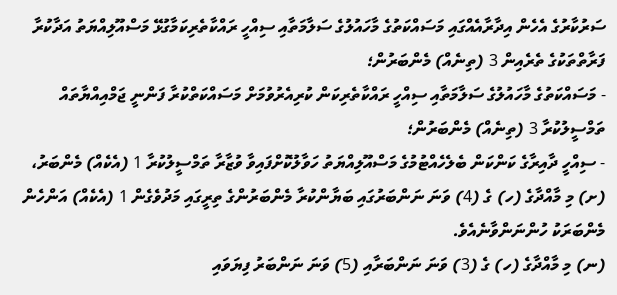ސަރުކާރުގެ އެހެން އިދާރާއެއްގައި މަސައްކަތުގެ މާހައުލުގެ ސަލާމަތާއި ސިއްހީ ރައްކާތެރިކަމާގުޅޭ މަސްއޫލިއްޔަތު އަދާކުރާ ފަރާތްތަކުގެ ތެރެއިން 3 (ތިނެއް) މެންބަރުން؛
- މަސައްކަތުގެ މާހައުލުގެ ސަލާމަތާއި ސިއްހީ ރައްކާތެރިކަން ކުރިއެރުވުމަށް މަސައްކަތްކުރާ ފަންނީ ޖަމްއިއްޔާތައް ތަމްސީލުކުރާ 3 (ތިނެއް) މެންބަރުން؛
- ސިއްހީ ދާއިރާގެ ކަންކަން ބެލެހެއްޓުމުގެ މަސްއޫލިއްޔަތު ހަވާލުކޮށްފައިވާ ވުޒާރާ ތަމްސީލުކުރާ 1 (އެކެއް) މެންބަރު،
(ށ) މި މާއްދާގެ (ހ) ގެ (4) ވަނަ ނަންބަރުގައި ބަޔާންކުރާ މެންބަރުންގެ ތިރީގައި މަދުވެގެން 1 (އެކެއް) އަންހެން މެންބަރަކު ހުންނަންވާނެއެވެ.
(ނ) މި މާއްދާގެ (ހ) ގެ (3) ވަނަ ނަންބަރާއި (5) ވަނަ ނަންބަރު ފިޔަވައި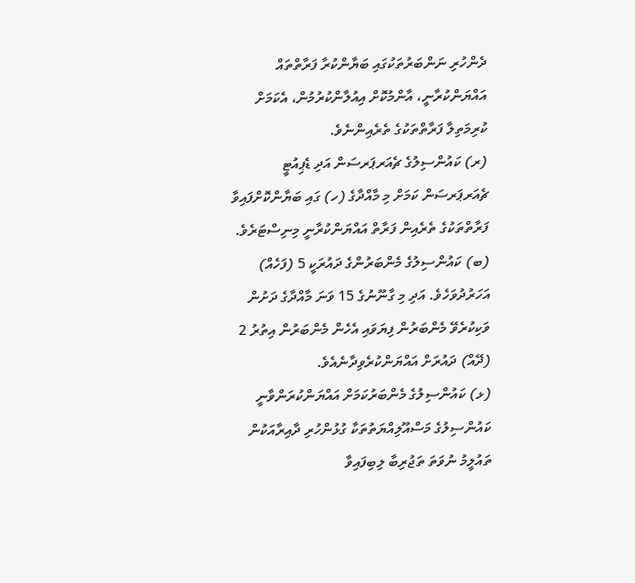ދެންހުރި ނަންބަރުތަކުގައި ބަޔާންކުރާ ފަރާތްތައް އައްޔަންކުރާނީ، އާންމުކޮށް އިއުލާންކުރުމުން، އެކަމަށް ކުރިމަތިލާ ފަރާތްތަކުގެ ތެރެއިންނެވެ.
(ރ) ކައުންސިލުގެ ޗެއަރޕަރސަން އަދި ޑެޕިއުޓީ ޗެއަރޕަރސަން ކަމަށް މި މާއްދާގެ (ހ) ގައި ބަޔާންކޮށްފައިވާ ފަރާތްތަކުގެ ތެރެއިން ފަރާތް އައްޔަންކުރާނީ މިނިސްޓަރެވެ.
(ބ) ކައުންސިލުގެ މެންބަރުންގެ ދައުރަކީ 5 (ފަހެއް) އަހަރުދުވަހެވެ. އަދި މި ގާނޫނުގެ 15 ވަނަ މާއްދާގެ ދަށުން ވަކިކުރެވޭ މެންބަރުން ފިޔަވައި އެހެން މެންބަރުން އިތުރު 2 (ދޭއް) ދައުރަށް އައްޔަންކުރެވިދާނެއެވެ.
(ޅ) ކައުންސިލުގެ މެންބަރުކަމަށް އައްޔަންކުރަންވާނީ ކައުންސިލުގެ މަސްއޫލިއްޔަތުތަކާ ގުޅުންހުރި ދާއިރާއަކުން ތައުލީމު ނުވަތަ ތަޖުރިބާ ލިބިފައިވާ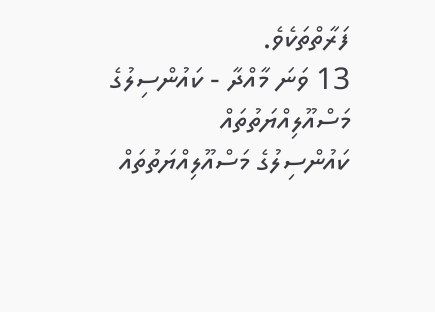ފަރާތްތަކެވެ.
13 ވަނަ މާއްދާ - ކައުންސިލުގެ މަސްއޫލިއްޔަތުތައް
ކައުންސިލުގެ މަސްއޫލިއްޔަތުތައް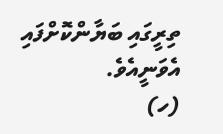ތިރީގައި ބަޔާންކޮށްފައި އެވަނީއެވެ.
(ހ)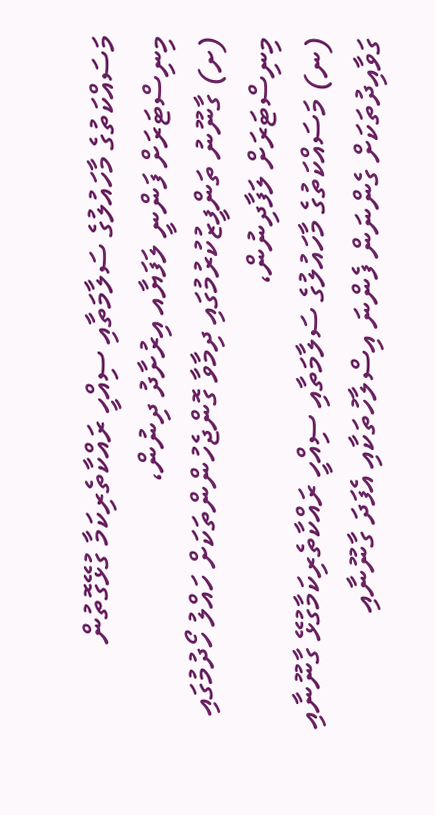މަސައްކަތުގެ މާހައުލުގެ ސަލާމަތާއި ސިއްހީ ރައްކާތެރިކަމާ ގުޅޭގޮތުން މިނިސްޓަރަށް ފަންނީ ލަފަޔާއ އިރުށާދު ދިނުން،
(ށ) ގާނޫނު ތަންފީޒުކުރުމުގައި ދިމާވާ ގޮންޖެހުންންތަކަށް ހައްލު ހޯދުމުގައި މިނިސްޓަރަށް ލަފާދިނުން،
(ނ) މަސައްކަތުގެ މާހައުލުގެ ސަލާމަތާއި ސިއްހީ ރައްކާތެރިކަމާގުޅޭ ގާނޫނާއި ގަވާއިދުތަކަށް ގެންނަން ފެންނަ އިސްލާހުތަކާއި އެފަދަ ގާނޫނާއި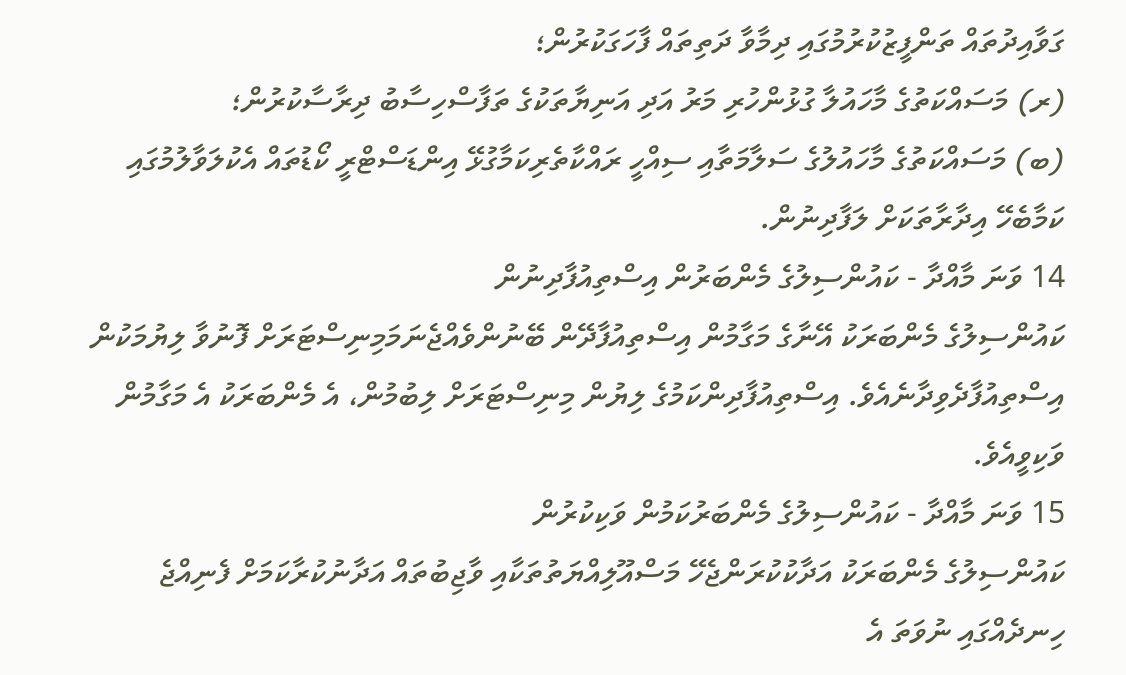ގަވާއިދުތައް ތަންފީޒުކުރުމުގައި ދިމާވާ ދަތިތައް ފާހަގަކުރުން؛
(ރ) މަސައްކަތުގެ މާހައުލާ ގުޅުންހުރި މަރު އަދި އަނިޔާތަކުގެ ތަފާސްހިސާބު ދިރާސާކުރުން؛
(ބ) މަސައްކަތުގެ މާހައުލުގެ ސަލާމަތާއި ސިއްހީ ރައްކާތެރިކަމާގުޅޭ އިންޑަސްޓްރީ ކޯޑުތައް އެކުލަވާލުމުގައި ކަމާބެހޭ އިދާރާތަކަށް ލަފާދިނުން.
14 ވަނަ މާއްދާ - ކައުންސިލުގެ މެންބަރުން އިސްތިއުފާދިނުން
ކައުންސިލުގެ މެންބަރަކު އޭނާގެ މަގާމުން އިސްތިއުފާދޭން ބޭނުންވެއްޖެނަމަމިނިސްޓަރަށް ފޮނުވާ ލިޔުމަކުން އިސްތިއުފާދެވިދާނެއެވެ. އިސްތިއުފާދިންކަމުގެ ލިޔުން މިނިސްޓަރަށް ލިބުމުން، އެ މެންބަރަކު އެ މަގާމުން ވަކިވީއެވެ.
15 ވަނަ މާއްދާ - ކައުންސިލުގެ މެންބަރުކަމުން ވަކިކުރުން
ކައުންސިލުގެ މެންބަރަކު އަދާކުކުރަންޖެހޭ މަސްއޫލިއްޔަތުތަކާއި ވާޖިބުތައް އަދާނުކުރާކަމަށް ފެނިއްޖެ ހިނދެއްގައި ނުވަތަ އެ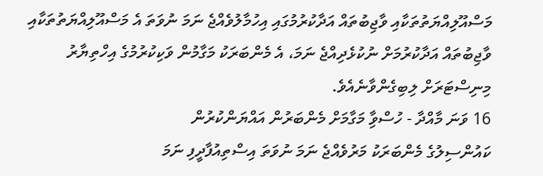މަސްއޫލިއްޔަތުތަކާއި ވާޖިބުތައް އަދާކުރުމުގައި އިހުމާލުވެއްޖެ ނަމަ ނުވަތަ އެ މަސްއޫލިއްޔަތުތަކާއި ވާޖިބުތައް އަދާކުރުމަށް ނުކުޅެދިއްޖެ ނަމަ، އެ މެންބަރަކު މަގާމުން ވަކިކުރުމުގެ އިހްތިޔާރު މިނިސްޓަރަށް ލިބިގެންވާނެއެވެ.
16 ވަނަ މާއްދާ - ހުސްވިާ މަގާމަށް މެންބަރުން އައްޔަންކުރުން
ކައުންސިލުގެ މެންބަރަކު މަރުވެއްޖެ ނަމަ ނުވަތަ އިސްތިއުފާދީފި ނަމަ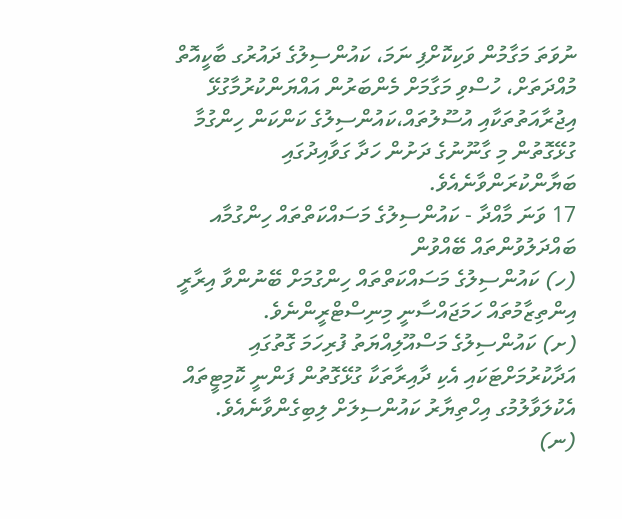ނުވަތަ މަގާމުން ވަކިކޮށްފި ނަމަ، ކައުންސިލުގެ ދައުރުގ ބާކީއޮތް މުއްދަތަށް، ހުސްވި މަގާމަށް މެންބަރުން އައްޔަންކުރުމާގުޅޭ އިޖުރާއަތުތަކާއި އުސޫލުތައް،ކައުންސިލުގެ ކަންކަން ހިންގުމާ ގުޅޭގޮތުން މި ގާނޫނުގެ ދަށުން ހަދާ ގަވާއިދުގައި ބަޔާންކުރަންވާނެއެވެ.
17 ވަނަ މާއްދާ - ކައުންސިލުގެ މަސައްކަތްތައް ހިންގުމާއ ބައްދަލުވުންތައް ބޭއްވުން
(ހ) ކައުންސިލުގެ މަސައްކަތްތައް ހިންގުމަށް ބޭނުންވާ އިރާރީ އިންތިޒާމުތައް ހަމަޖައްސާނީ މިނިސްޓްރީންނެވެ.
(ށ) ކައުންސިލުގެ މަސްއޫލިއްޔަތު ފުރިހަމަ ގޮތުގައި އަދާކުރުމަށްޓަކައި އެކި ދާއިރާތަކާ ގުޅޭގޮތުން ފަންނީ ކޮމިޓީތައް އެކުލަވާލުމުގ އިހްތިޔާރު ކައުންސިލަށް ލިބިގެންވާނެއެވެ.
(ނ)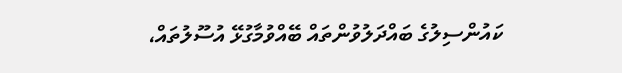ކައުންސިލުގެ ބައްދަލުވުންތައް ބޭއްވުމާގުޅޭ އުސޫލުތައް،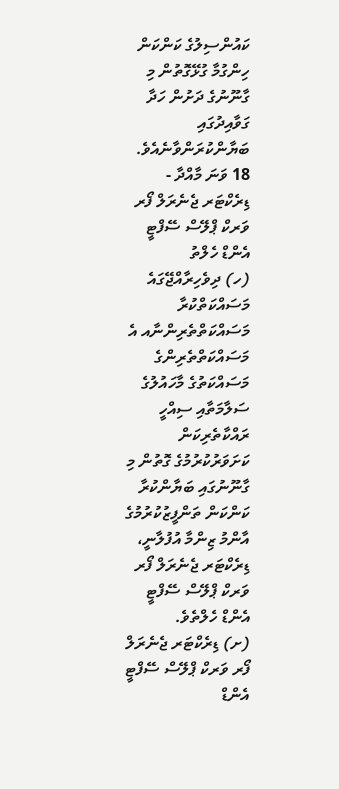ކައުންސިލުގެ ކަންކަން ހިންގުމާ ގުޅޭގޮތުން މި ގާނޫނުގެ ދަށުން ހަދާ ގަވާއިދުގައި ބަޔާންކުރަންވާނެއެވެ.
18 ވަނަ މާއްދާ - ޑިރެކްޓަރ ޖެނެރަލް ފޯރ ވަރކް ޕްލޭސް ސޭފްޓީ އެންޑް ހެލްތު
(ހ) ދިވެހިރާއްޖޭގައެ މަސައްކަތްކުރާ މަސައްކަތްތެރިންނާއ އެ މަސައްކަތްތެރިންގެ މަސައްކަތުގެ މާހައުލުގެ ސަލާމަތާއި ސިއްހީ ރައްކާތެރިކަން ކަށަވަރުކުރުމުގެ ގޮތުން މި ގާނޫނުގައި ބަޔާންކުރާ ކަންކަން ތަންފީޒުކުރުމުގެ އާންމު ޒިންމާ އުފުލާނީ، ޑިރެކްޓަރ ޖެނެރަލް ފޯރ ވަރކް ޕްލޭސް ސޭފްޓީ އެންޑް ހެލްތެވެ.
(ށ) ޑިރެކްޓަރ ޖެނެރަލް ފޯރ ވަރކް ޕްލޭސް ސޭފްޓީ އެންޑް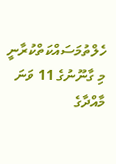ހެލްތުމަސައްކަތްކުރާނީ މި ގާނޫނުގެ 11 ވަނަ މާއްދާގެ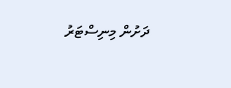ދަށުން މިނިސްޓަރު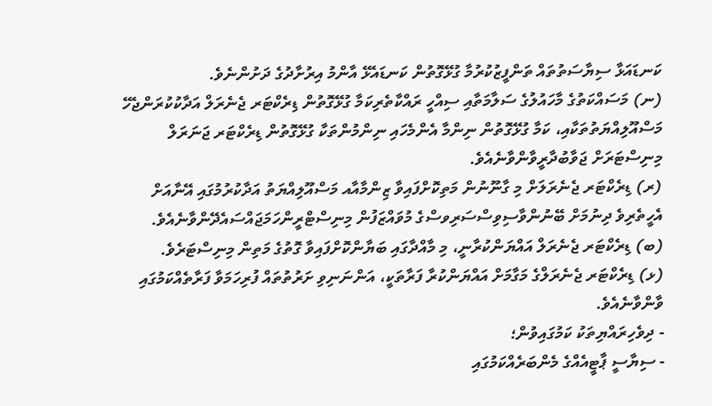ކަނޑައަޅާ ސިޔާސަތުތައް ތަންފީޒުކުރުމާ ގުޅޭގޮތުން ކަނޑައެޅޭ އާންމު އިރުށާދުގެ ދަށުންނެވެ.
(ނ) މަސައްކަތުގެ މާހައުލުގެ ސަލާމަތާއި ސިއްހީ ރައްކާތެރިކަމާ ގުޅޭގޮތުން ޑިރެކްޓަރ ޖެނެރަލް އަދާކުކުރަންޖެހޭ މަސްއޫލިއްޔަތުތަކާއި، ކަމާ ގުޅޭގޮތުން ނިންމާ އެންމެހައި ނިންމުންތަކާ ގުޅޭގޮތުން ޑިރެކްޓަރ ޖަނަރަލް މިނިސްޓަރަށް ޖަވާބުދާރީވާންވާނެއެވެ.
(ރ) ޑިރެކްޓަރ ޖެނެރަލަށް މި ގާނޫނުން މަތިކޮށްފައިވާ ޒިންމާއާއ މަސްއޫލިއްޔަތު އަދާކުރުމުގައި އޭނާއަށް އެހީތެރިވެ ދިނުމަށް ބޭނުންވާސިވިސްސަރިވސްގެ މުވައްޒަފުން މިނިސްޓްރީންހަމަޖައްސައެދޭންވާނެއެވެ.
(ބ) ޑިރެކްޓަރ ޖެނެރަލް އައްޔަންކުރާނީ، މި މާއްދާގައި ބަޔާންކޮށްފައިވާ ގޮތުގެ މަތިން މިނިސްޓަރެވެ.
(ޅ) ޑިރެކްޓަރ ޖެނެރަލްގެ މަގާމަށް އައްޔަންކުރާ ފަރާތަކީ، އަންނަނިވި ށަރުތުތައް ފުރިހަމަވާ ފަރާތެއްކަމުގައި ވާންވާނެއެވެ.
- ދިވެހިރައްޔިތަކު ކަމުގައިވުން؛
- ސިޔާސީ ޕާޓީއެއްގެ މެންބަރެއްކަމުގައި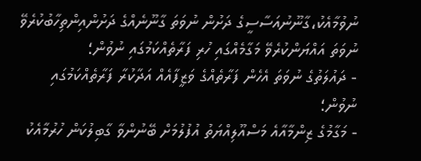ނުވުމާއެކު،ގާނޫނުއަސާސީގެ ދަށުން ނުވަތަ ގާނޫނެއްގެ ދަށުންއިންތިހާބުކުރެވޭ ނުވަތަ އައްޔަންކުރެވޭ މަގާމެއްގައި ހުރި ފަރާތެއްކަމުގައި ނުވުން؛
- ދައުލަތުގެ ނުވަތަ އެހެން ފަރާތެއްގެ ވަޒީފާއެއް އަދާކުރާ ފަރާތެއްކަމުގައި ނުވުން؛
- މަގާމުގެ ޒިންމާއާއެ މަސްއޫލިއްޔަތު އުފުލުމަށް ބޭނުންވާ ގާބިލުކަން ހުރުމާއެކު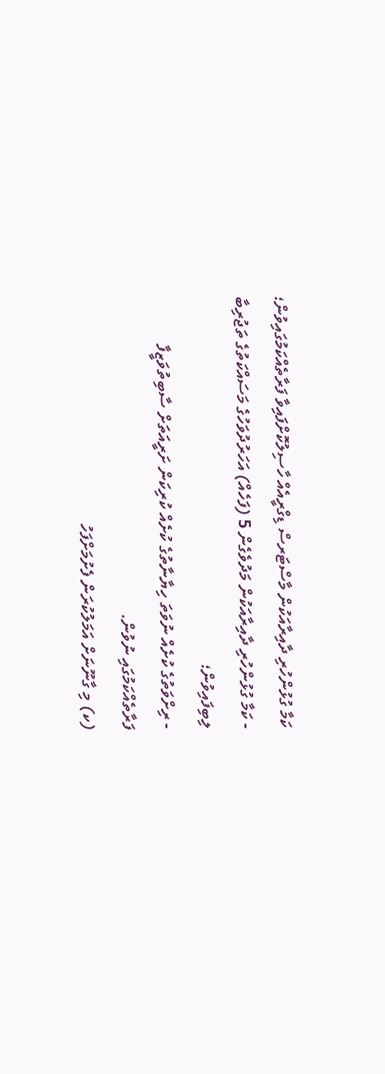ކަމާ ގުޅުންހުރި ދާއިރާއަކުން މާސްޓަރސް ޑިގްރީއެއް ހާސިލުކޮށްފައިވާ ފަރާތެއްކަމުގައިވުން؛
- ކަމާ ގުޅުންހުރި ދާއިރާއަކުން މަދުވެގެން 5 (ފަހެއް) އަހަރުދުވަހުގެ މަސައްކަތުގެ ތަޖުރިބާ ލިބިފައިވުން؛
- ރިށްވަތުގެ ކުށެއް ނުވަތަ ހިޔާނާތުގެ ކުށެއް ކުރިކަން ށަރީއަތަށް ސާބިތުވަޒީފާ ފަރާތެއްކަމުގައި ނުވުން.
(ކ) މި ގާނޫނަށް އަމަލުކުރަން ފެށުމަށްފަހު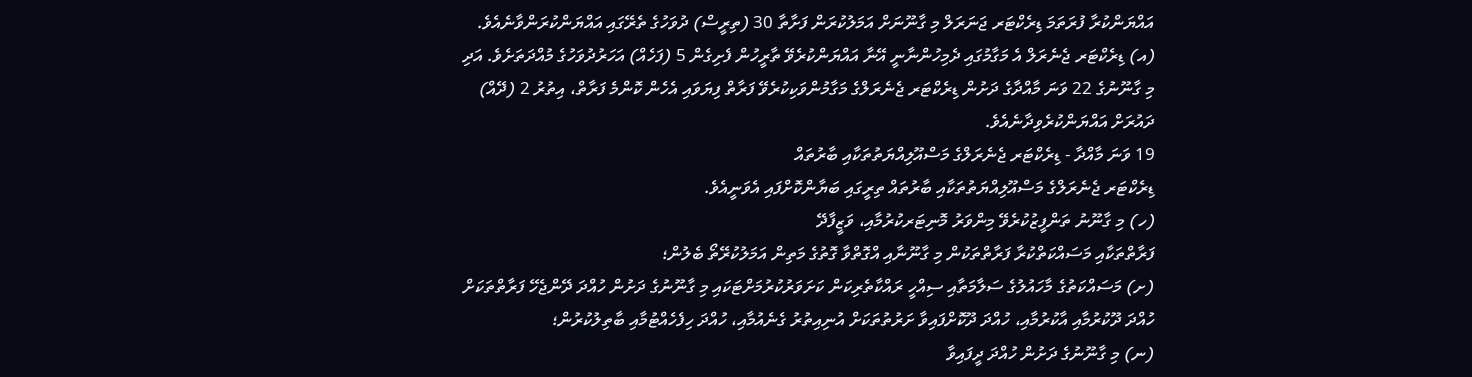އައްޔަންކުރާ ފުރަތަމަ ޑިރެކްޓަރ ޖަނަރަލް މި ގާނޫނަށް އަމަލުކުރަން ފަށާތާ 30 (ތިރީސް) ދުވަހުގެ ތެރޭގައި އައްޔަންކުރަންވާނެއެވެ.
(އ) ޑިރެކްޓަރ ޖެނެރަލް އެ މަގާމުގައި ދެމިހުންނާނީ އޭނާ އައްޔަންކުރެވޭ ތާރީހުން ފެށިގެން 5 (ފަހެއް) އަހަރުދުވަހުގެ މުއްދަތަށެވެ. އަދި މި ގާނޫނުގެ 22 ވަނަ މާއްދާގެ ދަށުން ޑިރެކްޓަރ ޖެނެރަލްގެ މަގާމުންވަކިކުރެވޭ ފަރާތް ފިޔަވައި އެހެން ކޮންމެ ފަރާތް، އިތުރު 2 (ދޭއް) ދައުރަށް އައްޔަންކުރެވިދާނެއެވެ.
19 ވަނަ މާއްދާ - ޑިރެކްޓަރ ޖެނެރަލްގެ މަސްއޫލިއްޔަތުތަކާއި ބާރުތައް
ޑިރެކްޓަރ ޖެނެރަލްގެ މަސްއޫލިއްޔަތުތަކާއި ބާރުތައް ތިރީގައި ބަޔާންކޮށްފައި އެވަނީއެވެ.
(ހ) މި ގާނޫނު ތަންފީޒުކުރެވޭ މިންވަރު މޮނިޓަރކުރުމާއި، ވަޒީފާދޭ
ފަރާތްތަކާއި މަސައްކަތްކުރާ ފަރާތްތަކުން މި ގާނޫނާއި އްގޮތްވާ ގޮތުގެ މަތިން އަމަލުކުރޭތޯ ބެލުން؛
(ށ) މަސައްކަތުގެ މާހައުލުގެ ސަލާމަތާއި ސިއްހީ ރައްކާތެރިކަން ކަށަވަރުކުރުމަށްޓަކައި މި ގާނޫނުގެ ދަށުން ހުއްދަ ދޭންޖެހޭ ފަރާތްތަކަށް ހުއްދަ ދޫކުރުމާއި އާކުރުމާއި، ހުއްދަ ދޫކޮށްފައިވާ ށަރުތުތަކަށް އުނިއިތުރު ގެނެއުމާއި، ހުއްދަ ހިފެހެއްޓުމާއި ބާތިލުކުރުން؛
(ނ) މި ގާނޫނުގެ ދަށުން ހުއްދަ ދީފައިވާ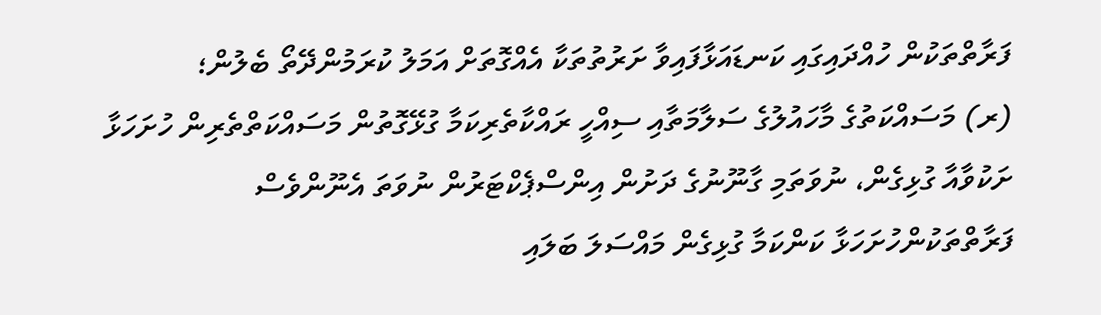ފަރާތްތަކުން ހުއްދައިގައި ކަނޑައަޅާފައިވާ ށަރުތުތަކާ އެއްގޮތަށް އަމަލު ކުރަމުންދޭތޯ ބެލުން؛
(ރ) މަސައްކަތުގެ މާހައުލުގެ ސަލާމަތާއި ސިއްހީ ރައްކާތެރިކަމާ ގުޅޭގޮތުން މަސައްކަތްތެރިން ހުށަހަޅާ ށަކުވާއާ ގުޅިގެން، ނުވަތަމި ގާނޫނުގެ ދަށުން އިންސްޕެކްޓަރުން ނުވަތަ އެނޫންވެސް ފަރާތްތަކުންހުށަހަޅާ ކަންކަމާ ގުޅިގެން މައްސަލަ ބަލައި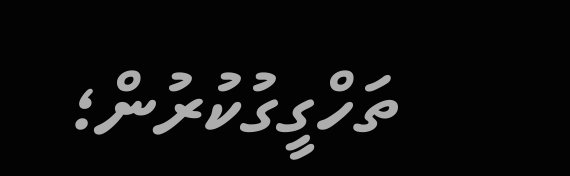ތަހްގީގުކުރުން؛